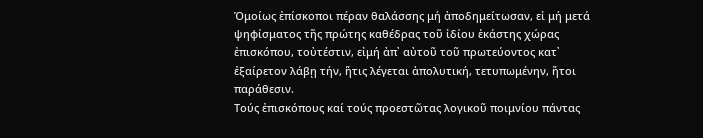Ὁμοίως ἐπίσκοποι πέραν θαλάσσης μή ἀποδημείτωσαν, εἰ μή μετά ψηφίσματος τῆς πρώτης καθέδρας τοῦ ἰδίου ἑκάστης χώρας ἐπισκόπου, τοὐτέστιν, εἰμή ἀπ᾽ αὐτοῦ τοῦ πρωτεύοντος κατ᾽ ἐξαίρετον λάβῃ τήν, ἥτις λέγεται ἀπολυτική, τετυπωμένην, ἤτοι παράθεσιν.
Τούς ἐπισκόπους καί τούς προεστῶτας λογικοῦ ποιμνίου πάντας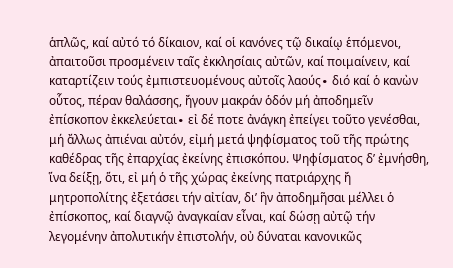ἁπλῶς, καί αὐτό τό δίκαιον, καί οἱ κανόνες τῷ δικαίῳ ἑπόμενοι, ἀπαιτοῦσι προσμένειν ταῖς ἐκκλησίαις αὐτῶν, καί ποιμαίνειν, καί καταρτίζειν τούς ἐμπιστευομένους αὐτοῖς λαούς∙ διό καί ὁ κανὼν οὗτος, πέραν θαλάσσης, ἤγουν μακράν ὁδόν μή ἀποδημεῖν ἐπίσκοπον ἐκκελεύεται∙ εἰ δέ ποτε ἀνάγκη ἐπείγει τοῦτο γενέσθαι, μή ἄλλως ἀπιέναι αὐτόν, εἰμή μετά ψηφίσματος τοῦ τῆς πρώτης καθέδρας τῆς ἐπαρχίας ἐκείνης ἐπισκόπου. Ψηφίσματος δ’ ἐμνήσθη, ἵνα δείξῃ, ὅτι, εἰ μή ὁ τῆς χώρας ἐκείνης πατριάρχης ἤ μητροπολίτης ἐξετάσει τήν αἰτίαν, δι’ ἣν ἀποδημῆσαι μέλλει ὁ ἐπίσκοπος, καί διαγνῷ ἀναγκαίαν εἶναι, καί δώσῃ αὐτῷ τήν λεγομένην ἀπολυτικήν ἐπιστολήν, οὐ δύναται κανονικῶς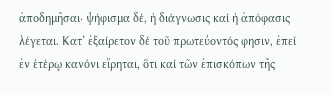ἀποδημῆσαι∙ ψήφισμα δέ, ἡ διάγνωσις καί ἡ ἀπόφασις λέγεται. Κατ’ ἐξαίρετον δέ τοῦ πρωτεύοντός φησιν, ἐπεί ἐν ἑτέρῳ κανόνι εἴρηται, ὅτι καί τῶν ἐπισκόπων τῆς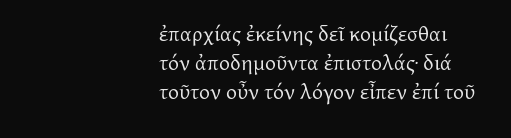ἐπαρχίας ἐκείνης δεῖ κομίζεσθαι τόν ἀποδημοῦντα ἐπιστολάς∙ διά τοῦτον οὖν τόν λόγον εἶπεν ἐπί τοῦ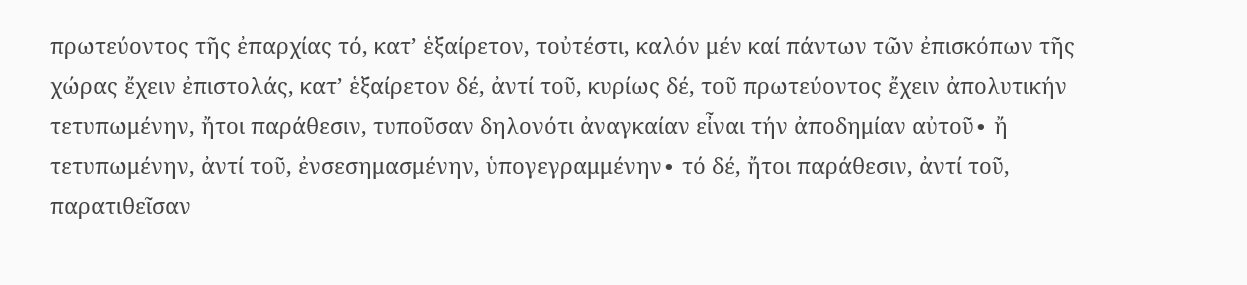πρωτεύοντος τῆς ἐπαρχίας τό, κατ’ ἑξαίρετον, τοὐτέστι, καλόν μέν καί πάντων τῶν ἐπισκόπων τῆς χώρας ἔχειν ἐπιστολάς, κατ’ ἑξαίρετον δέ, ἀντί τοῦ, κυρίως δέ, τοῦ πρωτεύοντος ἔχειν ἀπολυτικήν τετυπωμένην, ἤτοι παράθεσιν, τυποῦσαν δηλονότι ἀναγκαίαν εἶναι τήν ἀποδημίαν αὐτοῦ∙ ἤ τετυπωμένην, ἀντί τοῦ, ἐνσεσημασμένην, ὑπογεγραμμένην∙ τό δέ, ἤτοι παράθεσιν, ἀντί τοῦ, παρατιθεῖσαν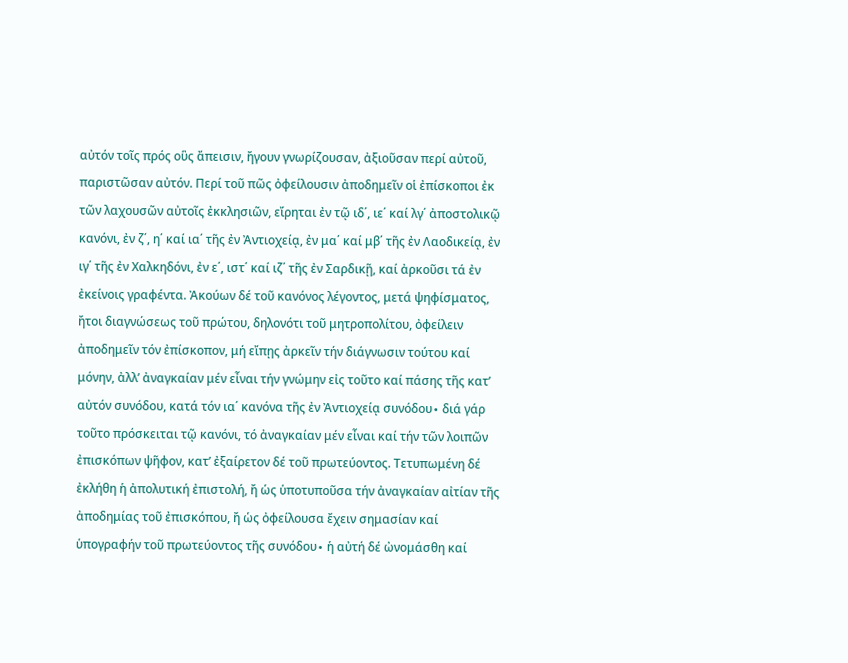αὐτόν τοῖς πρός οὓς ἄπεισιν, ἤγουν γνωρίζουσαν, ἀξιοῦσαν περί αὐτοῦ, παριστῶσαν αὐτόν. Περί τοῦ πῶς ὀφείλουσιν ἀποδημεῖν οἱ ἐπίσκοποι ἐκ τῶν λαχουσῶν αὐτοῖς ἐκκλησιῶν, εἴρηται ἐν τῷ ιδ΄, ιε΄ καί λγ΄ ἀποστολικῷ κανόνι, ἐν ζ΄, η΄ καί ια΄ τῆς ἐν Ἀντιοχείᾳ, ἐν μα΄ καί μβ΄ τῆς ἐν Λαοδικείᾳ, ἐν ιγ΄ τῆς ἐν Χαλκηδόνι, ἐν ε΄, ιστ΄ καί ιζ΄ τῆς ἐν Σαρδικῇ, καί ἀρκοῦσι τά ἐν ἐκείνοις γραφέντα. Ἀκούων δέ τοῦ κανόνος λέγοντος, μετά ψηφίσματος, ἤτοι διαγνώσεως τοῦ πρώτου, δηλονότι τοῦ μητροπολίτου, ὀφείλειν ἀποδημεῖν τόν ἐπίσκοπον, μή εἴπῃς ἀρκεῖν τήν διάγνωσιν τούτου καί μόνην, ἀλλ’ ἀναγκαίαν μέν εἶναι τήν γνώμην εἰς τοῦτο καί πάσης τῆς κατ’ αὐτόν συνόδου, κατά τόν ια΄ κανόνα τῆς ἐν Ἀντιοχείᾳ συνόδου∙ διά γάρ τοῦτο πρόσκειται τῷ κανόνι, τό ἀναγκαίαν μέν εἶναι καί τήν τῶν λοιπῶν ἐπισκόπων ψῆφον, κατ’ ἐξαίρετον δέ τοῦ πρωτεύοντος. Τετυπωμένη δέ ἐκλήθη ἡ ἀπολυτική ἐπιστολή, ἤ ὡς ὑποτυποῦσα τήν ἀναγκαίαν αἰτίαν τῆς ἀποδημίας τοῦ ἐπισκόπου, ἤ ὡς ὀφείλουσα ἔχειν σημασίαν καί ὑπογραφήν τοῦ πρωτεύοντος τῆς συνόδου∙ ἡ αὐτή δέ ὠνομάσθη καί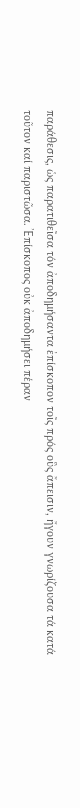παράθεσις, ὡς παρατιθεῖσα τόν ἀποδημήσαντα ἐπίσκοπον τοῖς πρός οὓς ἄπεισιν, ἤγουν γνωρίζουσα τά κατά τοῦτον καί παριστῶσα. Ἐπίσκοπος οὐκ ἀποδημήσει πέραν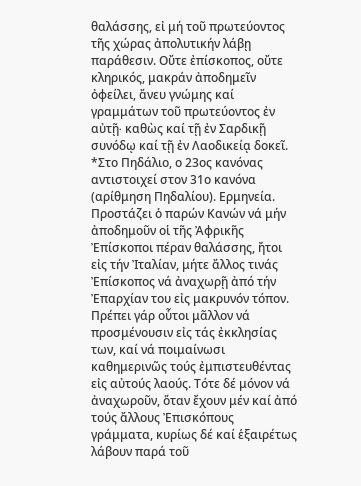θαλάσσης, εἰ μή τοῦ πρωτεύοντος τῆς χώρας ἀπολυτικήν λάβῃ παράθεσιν. Οὔτε ἐπίσκοπος, οὔτε κληρικός, μακράν ἀποδημεῖν ὀφείλει, ἄνευ γνώμης καί γραμμάτων τοῦ πρωτεύοντος ἐν αὐτῇ∙ καθὼς καί τῇ ἐν Σαρδικῇ συνόδῳ καί τῇ ἐν Λαοδικείᾳ δοκεῖ. *Στο Πηδάλιο, ο 23ος κανόνας αντιστοιχεί στον 31ο κανόνα (αρίθμηση Πηδαλίου). Ερμηνεία. Προστάζει ὁ παρών Κανών νά μήν ἀποδημοῦν οἱ τῆς Ἀφρικῆς Ἐπίσκοποι πέραν θαλάσσης, ἤτοι εἰς τήν Ἰταλίαν, μήτε ἄλλος τινάς Ἐπίσκοπος νά ἀναχωρῇ ἀπό τήν Ἐπαρχίαν του εἰς μακρυνόν τόπον. Πρέπει γάρ οὗτοι μᾶλλον νά προσμένουσιν εἰς τάς ἐκκλησίας των, καί νά ποιμαίνωσι καθημερινῶς τούς ἐμπιστευθέντας εἰς αὐτούς λαούς. Τότε δέ μόνον νά ἀναχωροῦν, ὅταν ἔχουν μέν καί ἀπό τούς ἄλλους Ἐπισκόπους γράμματα, κυρίως δέ καί ἑξαιρέτως λάβουν παρά τοῦ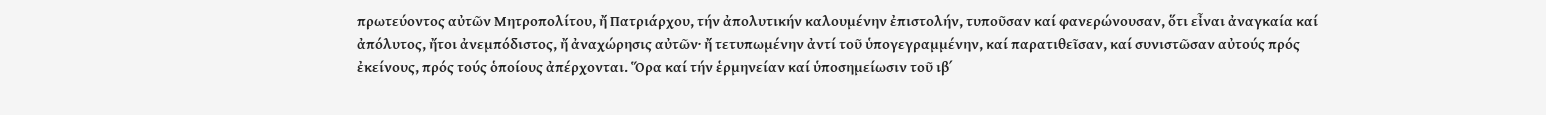πρωτεύοντος αὐτῶν Μητροπολίτου, ἤ Πατριάρχου, τήν ἀπολυτικήν καλουμένην ἐπιστολήν, τυποῦσαν καί φανερώνουσαν, ὅτι εἶναι ἀναγκαία καί ἀπόλυτος, ἤτοι ἀνεμπόδιστος, ἤ ἀναχώρησις αὐτῶν∙ ἤ τετυπωμένην ἀντί τοῦ ὑπογεγραμμένην, καί παρατιθεῖσαν, καί συνιστῶσαν αὐτούς πρός ἐκείνους, πρός τούς ὁποίους ἀπέρχονται. Ὅρα καί τήν ἑρμηνείαν καί ὑποσημείωσιν τοῦ ιβ΄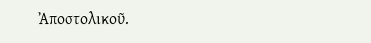Ἀποστολικοῦ.